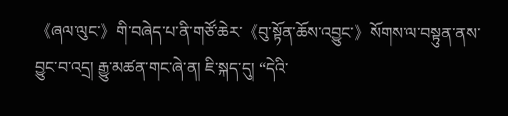《ཞལ་ལུང་》གི་བཞེད་པ་ནི་གཙོ་ཆེར་《བུ་སྟོན་ཆོས་འབྱུང་》སོགས་ལ་བསྟུན་ནས་བྱུང་བ་འདྲ། རྒྱུ་མཚན་གང་ཞེ་ན། ཇི་སྐད་དུ། “དེའི་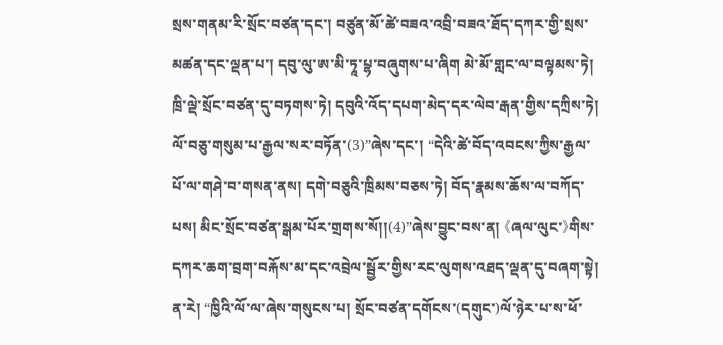སྲས་གནམ་རི་སྲོང་བཙན་དང་། བཙུན་མོ་ཚེ་བཟའ་འབྲི་བཟའ་ཐོད་དཀར་གྱི་སྲས་མཚན་དང་ལྡན་པ་། དབུ་ལུ་ཨ་མི་ཏཱ་པྷ་བཞུགས་པ་ཞིག མེ་མོ་གླང་ལ་བལྟམས་ཏེ། ཁྲི་ལྡེ་སྲོང་བཙན་དུ་བཏགས་ཏེ། དབུའི་འོད་དཔག་མེད་དར་ལེབ་རྒན་གྱིས་དཀྲིས་ཏེ། ལོ་བཅུ་གསུམ་པ་རྒྱལ་སར་བཏོན་(3)”ཞེས་དང་། “དེའི་ཚེ་བོད་འབངས་ཀྱིས་རྒྱལ་པོ་ལ་གཤེ་བ་གསན་ནས། དགེ་བཅུའི་ཁྲིམས་བཅས་ཏེ། བོད་རྣམས་ཆོས་ལ་བཀོད་པས། མིང་སྲོང་བཙན་སྒམ་པོར་གྲགས་སོ།།(4)”ཞེས་བྱུང་བས་ན། 《ཞལ་ལུང་》གིས་དཀར་ཆག་བྲག་བརྐོས་མ་དང་འབྲེལ་སྦྱོར་གྱིས་རང་ལུགས་འཐད་ལྡན་དུ་བཞག་སྟེ། ན་རེ། “ཁྱིའི་ལོ་ལ་ཞེས་གསུངས་པ། སྲོང་བཙན་དགོངས་(དགུང་)ལོ་ཉེར་པ་ས་ཕོ་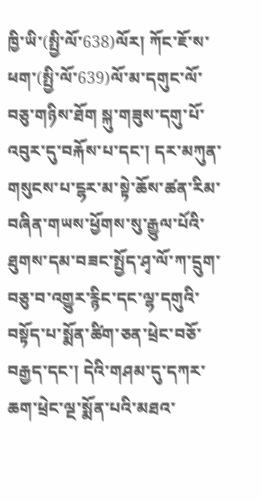ཁྱི་ཡི་(སྤྱི་ལོ་638)ལོར། ཀོང་ཇོ་ས་ཕག་(སྤྱི་ལོ་639)ལོ་མ་དགུང་ལོ་བཅུ་གཉིས་ཐོག སྐུ་གཟུས་དགུ་པོ་འབུར་དུ་བརྐོས་པ་དང་། དར་མཀུན་གསུངས་པ་ངྷར་མ་སྟེ་ཆོས་ཚན་རིམ་བཞིན་གཡས་ཕྱོགས་སུ་རྒྱུལ་པོའི་ཐུགས་དམ་བཟང་སྤྱོད་ཤྭ་ལོ་ཀ་དྲུག་བཅུ་བ་འགྱུར་རྙིང་དང་ལྷ་དགུའི་བསྟོད་པ་སྨོན་ཚིག་ཅན་ཕྲེང་བཅོ་བརྒྱད་དང་། དེའི་གཤམ་དུ་དཀར་ཆག་ཕྲེང་ལྔ་སྨོན་པའི་མཐའ་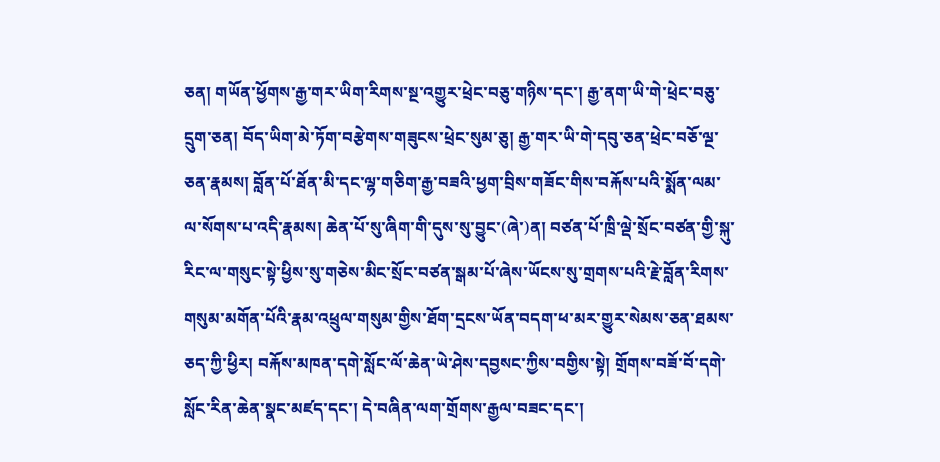ཅན། གཡོན་ཕྱོགས་རྒྱ་གར་ཡིག་རིགས་སྔ་འགྱུར་ཕྲེང་བཅུ་གཉིས་དང་། རྒྱ་ནག་ཡི་གེ་ཕྲེང་བཅུ་དྲུག་ཅན། བོད་ཡིག་མེ་ཏོག་བརྩེགས་གཟུངས་ཕྲེང་སུམ་ཅུ། རྒྱ་གར་ཡི་གེ་དབུ་ཅན་ཕྲེང་བཅོ་ལྔ་ཅན་རྣམས། བློན་པོ་ཐོན་མི་དང་ལྷ་གཅིག་རྒྱ་བཟའི་ཕྱག་བྲིས་གཟོང་གིས་བརྐོས་པའི་སྨོན་ལམ་ལ་སོགས་པ་འདི་རྣམས། ཆེན་པོ་སུ་ཞིག་གི་དུས་སུ་བྱུང་(ཞེ་)ན། བཙན་པོ་ཁྲི་ལྡེ་སྲོང་བཙན་གྱི་སྐུ་རིང་ལ་གསུང་སྟེ་ཕྱིས་སུ་གཅེས་མིང་སྲོང་བཙན་སྒམ་པོ་ཞེས་ཡོངས་སུ་གྲགས་པའི་རྗེ་བློན་རིགས་གསུམ་མགོན་པོའི་རྣམ་འཕྲུལ་གསུམ་གྱིས་ཐོག་དྲངས་ཡོན་བདག་ཕ་མར་གྱུར་སེམས་ཅན་ཐམས་ཅད་ཀྱི་ཕྱིར། བརྐོས་མཁན་དགེ་སློང་ལོ་ཆེན་ཡེ་ཤེས་དབྱསང་ཀྱིས་བགྱིས་སྟེ། གྲོགས་བཟོ་བོ་དགེ་སློང་རིན་ཆེན་སྣང་མཛད་དང་། དེ་བཞིན་ལག་གྲོགས་རྒྱལ་བཟང་དང་།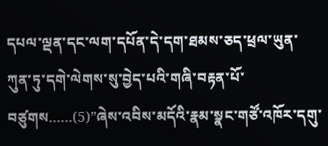དཔལ་ལྡན་དང་ལག་དཔོན་དེ་དག་ཐམས་ཅད་ཕྲལ་ཡུན་ཀུན་ཏུ་དགེ་ལེགས་སུ་བྱེད་པའི་གཞི་བརྟན་པོ་བཙུགས……(5)”ཞེས་འབིས་མདོའི་རྣམ་སྣང་གཙོ་འཁོར་དགུ་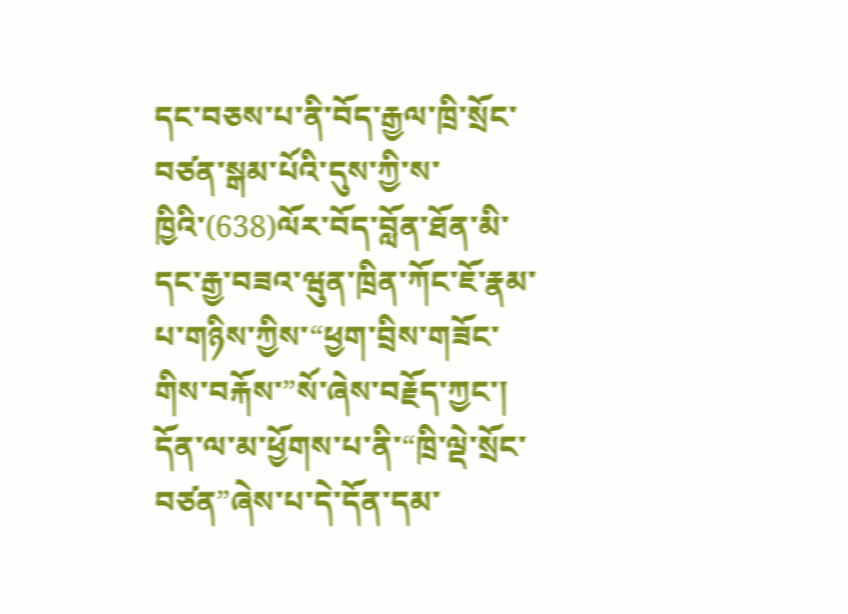དང་བཅས་པ་ནི་བོད་རྒྱལ་ཁྲི་སྲོང་བཙན་སྒམ་པོའི་དུས་ཀྱི་ས་ཁྱིའི་(638)ལོར་བོད་བློན་ཐོན་མི་དང་རྒྱ་བཟའ་ཝུན་ཁྲིན་ཀོང་ཇོ་རྣམ་པ་གཉིས་ཀྱིས་“ཕྱག་བྲིས་གཟོང་གིས་བརྐོས་”སོ་ཞེས་བརྗོད་ཀྱང་། དོན་ལ་མ་ཕྱོགས་པ་ནི་“ཁྲི་ལྡེ་སྲོང་བཙན”ཞེས་པ་དེ་དོན་དམ་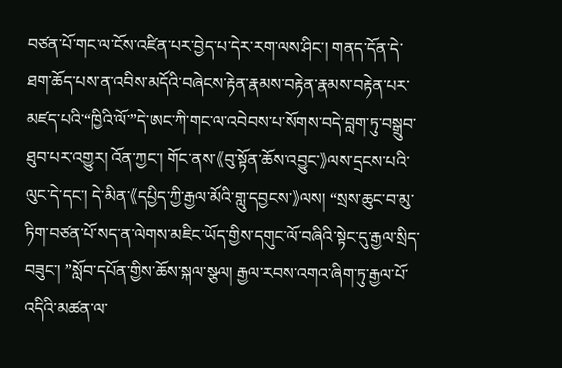བཙན་པོ་གང་ལ་ངོས་འཛིན་པར་བྱེད་པ་དེར་རག་ལས་ཤིང་། གནད་དོན་དེ་ཐག་ཆོད་པས་ན་འབིས་མདོའི་བཞེངས་རྟེན་རྣམས་བརྟེན་རྣམས་བརྟེན་པར་མཛད་པའི་“ཁྱིའི་ལོ་”དེ་ཨང་ཀི་གང་ལ་འབེབས་པ་སོགས་བདེ་བླག་ཏུ་བསྒྲུབ་ཐུབ་པར་འགྱུར། འོན་ཀྱང་། གོང་ནས་《བུ་སྟོན་ཆོས་འབྱུང་》ལས་དྲངས་པའི་ལུང་དེ་དང་། དེ་མིན་《དཔྱིད་ཀྱི་རྒྱལ་མོའི་གླུ་དབྱངས་》ལས། “སྲས་ཆུང་བ་མུ་ཏིག་བཙན་པོ་སད་ན་ལེགས་མཇིང་ཡོད་གྱིས་དགུང་ལོ་བཞིའི་སྟེང་དུ་རྒྱལ་སྲིད་བཟུང་། ”སློབ་དཔོན་གྱིས་ཆོས་སྐལ་སྩལ། རྒྱལ་རབས་འགའ་ཞིག་ཏུ་རྒྱལ་པོ་འདིའི་མཚན་ལ་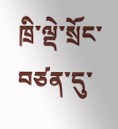ཁྲི་ལྡེ་སྲོང་བཙན་དུ་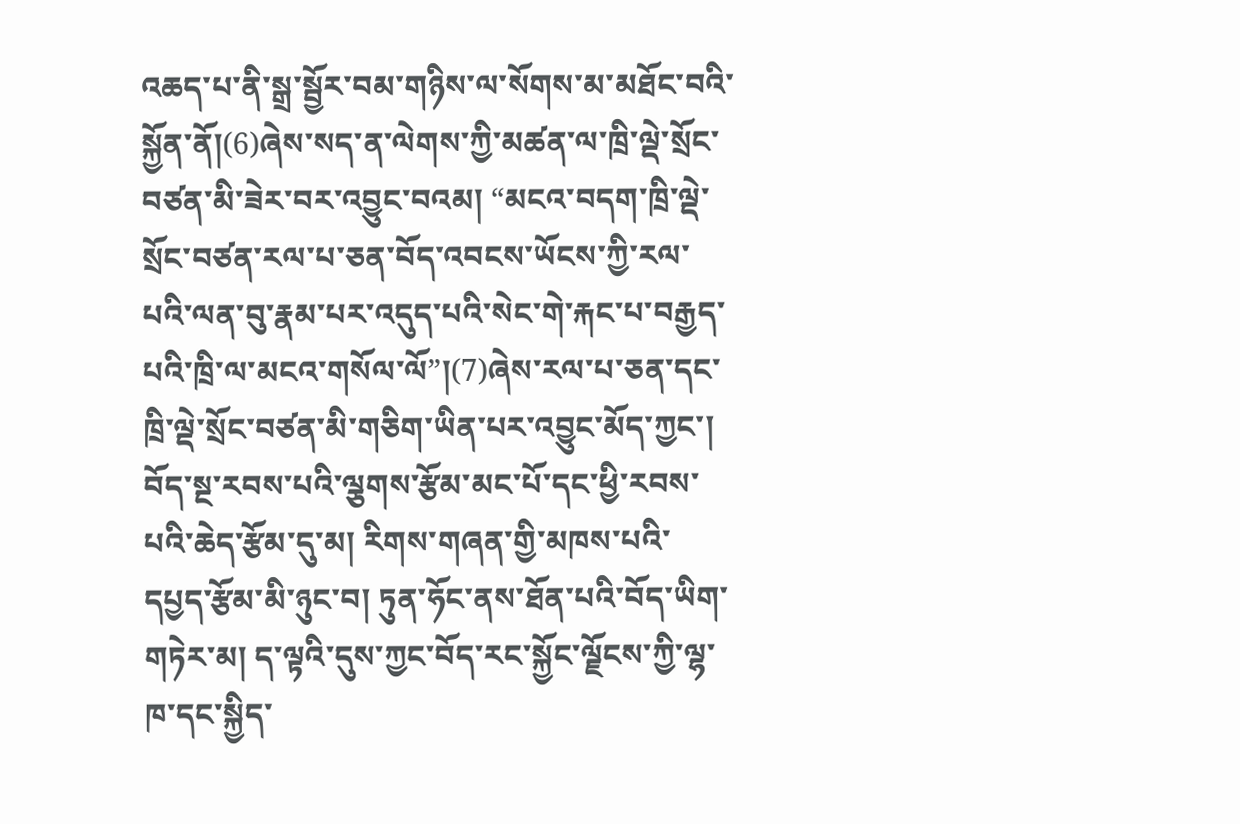འཆད་པ་ནི་སྒྲ་སྦྱོར་བམ་གཉིས་ལ་སོགས་མ་མཐོང་བའི་སྐྱོན་ནོ།(6)ཞེས་སད་ན་ལེགས་ཀྱི་མཚན་ལ་ཁྲི་ལྡེ་སྲོང་བཙན་མི་ཟེར་བར་འབྱུང་བའམ། “མངའ་བདག་ཁྲི་ལྡེ་སྲོང་བཙན་རལ་པ་ཅན་བོད་འབངས་ཡོངས་ཀྱི་རལ་པའི་ལན་བུ་རྣམ་པར་འདུད་པའི་སེང་གེ་རྐང་པ་བརྒྱད་པའི་ཁྲི་ལ་མངའ་གསོལ་ལོ”།(7)ཞེས་རལ་པ་ཅན་དང་ཁྲི་ལྡེ་སྲོང་བཙན་མི་གཅིག་ཡིན་པར་འབྱུང་མོད་ཀྱང་། བོད་སྔ་རབས་པའི་ལྕགས་རྩོམ་མང་པོ་དང་ཕྱི་རབས་པའི་ཆེད་རྩོམ་དུ་མ། རིགས་གཞན་གྱི་མཁས་པའི་དཔྱད་རྩོམ་མི་ཉུང་བ། ཏུན་ཧོང་ནས་ཐོན་པའི་བོད་ཡིག་གཏེར་མ། ད་ལྟའི་དུས་ཀྱང་བོད་རང་སྐྱོང་ལྗོངས་ཀྱི་ལྷ་ཁ་དང་སྐྱིད་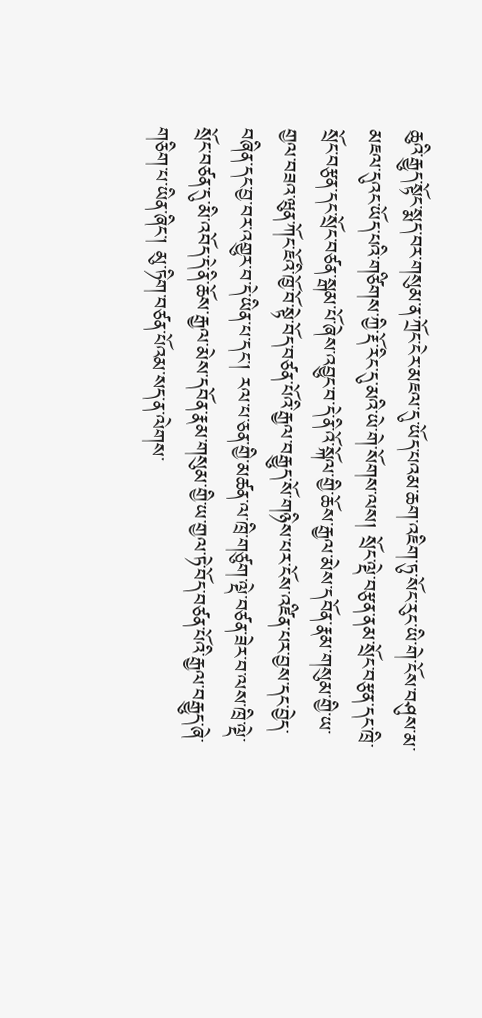ཆུའི་རྒྱུད་སྟོང་སྨད་བར་གསུམ་ན་ཀྲོང་ངེར་མཇལ་དུ་ཡོད་པའམ་ཆག་འཇིག་ཏུ་སོང་རུང་ཡི་གེ་ངོས་བཤུས་མ་མཇལ་དུའང་ཡོད་པའི་གཙིགས་ཀྱི་རྡོ་རིང་དུ་མའི་ཡེ་གེ་སོགས་ལས། སྲོང་ལྡེ་བརྩན་ནམ་སྲོང་བརྩན་དང་ཁྲི་སྲོང་བརྩན་དང་སྲོང་བཙན་སྒམ་པོ་ཞེས་འབྱུང་བ་དེ་ནི་འོ་སྐོལ་གྱི་ཆོས་རྒྱལ་མེས་དབོན་རྣམ་གསུམ་གྱི་ཡ་གྱལ་བཟའ་ཝུན་ཀོང་ཇོའི་ཁྱོ་བོ་སྟེ་བོད་བཙན་པོའི་རྒྱལ་བརྒྱུད་སོ་གཉིས་པར་ངོས་འཛིན་པར་བྱས་དང་བྱེད་བཞིན་དང་བྱ་བར་འགྱུར་བ་དེ་ཡིན་པ་དང་། རལ་པ་ཅན་གྱི་མཚན་ལ་ཁྲི་གཙུག་ལྡེ་བཙན་ཟེར་བ་ལས་ཁྲི་ལྡེ་སྲོང་བཙན་དུ་མི་འབོད་དེ་ནི་ཆོས་རྒྱལ་མེས་དབོན་རྣམ་གསུམ་གྱི་ཡ་གྱལ་ཏེ་བོད་བཙན་པོའི་རྒྱལ་བརྒྱུད་ཞེ་གཅིག་པ་ཡིན་ཞིང་། མུ་ཏིག་བཙན་པོའམ་སད་ན་ལེགས་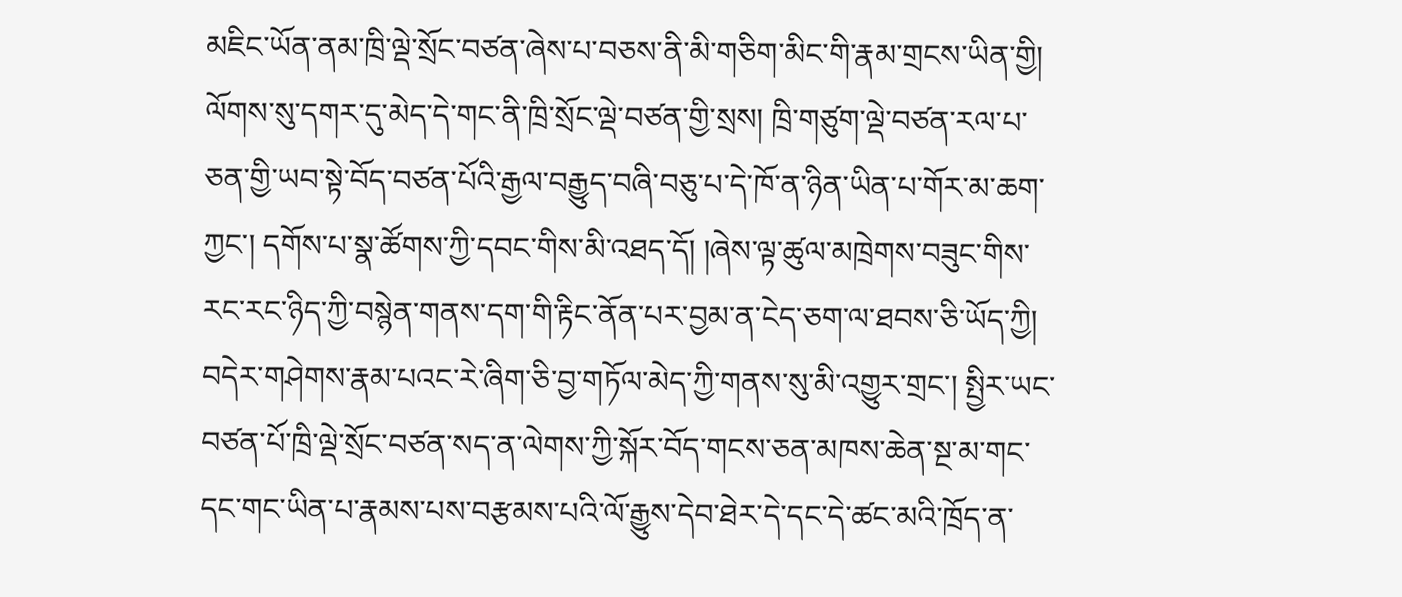མཇིང་ཡོན་ནམ་ཁྲི་ལྡེ་སྲོང་བཙན་ཞེས་པ་བཅས་ནི་མི་གཅིག་མིང་གི་རྣམ་གྲངས་ཡིན་གྱི། ལོགས་སུ་དགར་དུ་མེད་དེ་གང་ནི་ཁྲི་སྲོང་ལྡེ་བཙན་གྱི་སྲས། ཁྲི་གཙུག་ལྡེ་བཙན་རལ་པ་ཅན་གྱི་ཡབ་སྟེ་བོད་བཙན་པོའི་རྒྱལ་བརྒྱུད་བཞི་བཅུ་པ་དེ་ཁོ་ན་ཉིན་ཡིན་པ་གོར་མ་ཆག་ཀྱང་། དགོས་པ་སྣ་ཚོགས་ཀྱི་དབང་གིས་མི་འཐད་དོ། །ཞེས་ལྟ་ཚུལ་མཁྲེགས་བཟུང་གིས་རང་རང་ཉིད་ཀྱི་བསྙེན་གནས་དག་གི་རྟིང་ནོན་པར་བྱམ་ན་ངེད་ཅག་ལ་ཐབས་ཅི་ཡོད་ཀྱི། བདེར་གཤེགས་རྣམ་པའང་རེ་ཞིག་ཅི་བྱ་གཏོལ་མེད་ཀྱི་གནས་སུ་མི་འགྱུར་གྲང་། སྤྱིར་ཡང་བཙན་པོ་ཁྲི་ལྡེ་སྲོང་བཙན་སད་ན་ལེགས་ཀྱི་སྐོར་བོད་གངས་ཅན་མཁས་ཆེན་སྔ་མ་གང་དང་གང་ཡིན་པ་རྣམས་པས་བརྩམས་པའི་ལོ་རྒྱུས་དེབ་ཐེར་དེ་དང་དེ་ཚང་མའི་ཁྲོད་ན་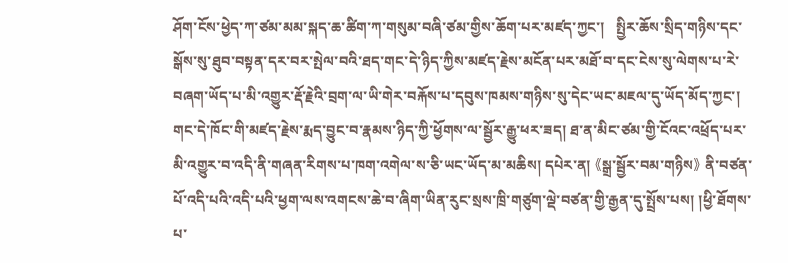ཤོག་ངོས་ཕྱེད་ཀ་ཙམ་མམ་སྐད་ཆ་ཚིག་ཀ་གསུམ་བཞི་ཙམ་གྱིས་ཆོག་པར་མཛད་ཀྱང་།   སྤྱིར་ཆོས་སྲིད་གཉིས་དང་སྒོས་སུ་ཐུབ་བསྟན་དར་བར་སྤེལ་བའི་ཐད་གང་དེ་ཉིད་ཀྱིས་མཛད་རྗེས་མངོན་པར་མཐོ་བ་དང་ངེས་སུ་ལེགས་པ་རེ་བཞག་ཡོད་པ་མི་འགྱུར་རྡོ་རྗེའི་བྲག་ལ་ཡི་གེར་བརྐོས་པ་དབུས་ཁམས་གཉིས་སུ་དེང་ཡང་མཇལ་དུ་ཡོད་མོད་ཀྱང་། གང་དེ་ཁོང་གི་མཛད་རྗེས་རྨད་བྱུང་བ་རྣམས་ཉིད་ཀྱི་ཕྱོགས་ལ་སྦྱོར་རྒྱུ་ཕར་ཟད། ཐ་ན་མིང་ཙམ་གྱི་ངོའང་འཕྲོད་པར་མི་འགྱུར་བ་འདི་ནི་གཞན་རིགས་པ་ཁག་འགེལ་ས་ཅི་ཡང་ཡོད་མ་མཆིས། དཔེར་ན། 《སྒྲ་སྦྱོར་བམ་གཉིས》 ནི་བཙན་པོ་འདི་པའི་འདི་པའི་ཕྱག་ལས་འགངས་ཆེ་བ་ཞིག་ཡིན་རུང་སྲས་ཁྲི་གཙུག་ལྡེ་བཙན་གྱི་རྒྱན་དུ་སྤྲོས་པས། །ཕྱི་ཐོགས་པ་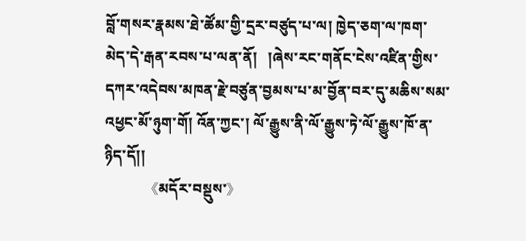བློ་གསར་རྣམས་ཐེ་ཚོམ་གྱི་དྲར་བཙུད་པ་ལ། ཁྱེད་ཅག་ལ་ཁག་མེད་དེ་རྒན་རབས་པ་ལན་ནོ།   །ཞེས་རང་གནོང་ངེས་འཛིན་གྱིས་དཀར་འདེབས་མཁན་རྗེ་བཙུན་བྱམས་པ་མ་བྱོན་བར་དུ་མཆིས་སམ་འཕྱང་མོ་ཉུག་གོ། འོན་ཀྱང་། ལོ་རྒྱུས་ནི་ལོ་རྒྱུས་ཏེ་ལོ་རྒྱུས་ཁོ་ན་ཉིད་དོ།།
          《མདོར་བསྡུས་》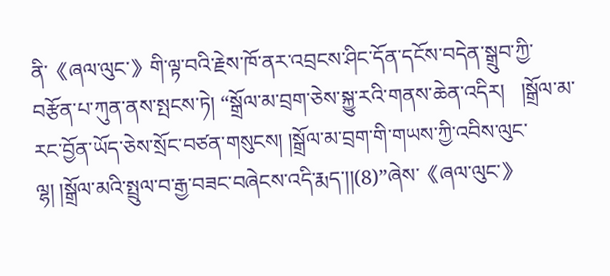ནི་《ཞལ་ལུང་》གི་ལྟ་བའི་རྗེས་ཁོ་ནར་འབྲངས་ཤིང་དོན་དངོས་བདེན་སྒྲུབ་ཀྱི་བརྩོན་པ་ཀུན་ནས་སྤངས་ཏེ། “སྒྲོལ་མ་བྲག་ཅེས་སྐྱུ་རའི་གནས་ཆེན་འདིར།   །སྒྲོལ་མ་རང་བྱོན་ཡོད་ཅེས་སྲོང་བཙན་གསུངས། །སྒྲོལ་མ་བྲག་གི་གཡས་ཀྱི་འབིས་ལུང་ལྷ། །སྒྲོལ་མའི་སྤྲུལ་བ་རྒྱ་བཟང་བཞེངས་འདི་རྨད་།།(8)”ཞེས་《ཞལ་ལུང་》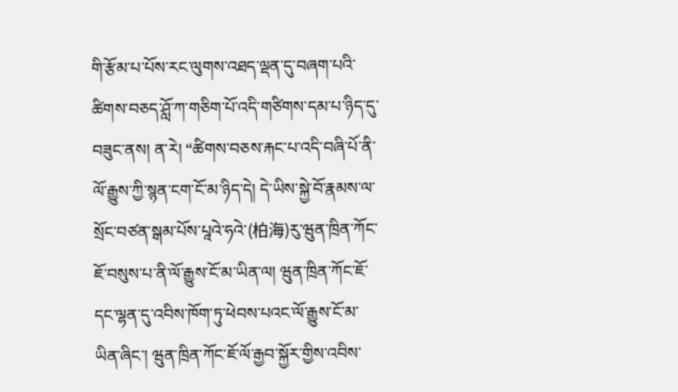གི་རྩོམ་པ་པོས་རང་ལུགས་འཐད་ལྡན་དུ་བཞག་པའི་ཚིགས་བཅད་ཤློ་ཀ་གཅིག་པོ་འདི་གཙིགས་དམ་པ་ཉིད་དུ་བཟུང་ནས། ན་རེ། “ཚིགས་བཅས་རྐང་པ་འདི་བཞི་པོ་ནི་ལོ་རྒྱུས་ཀྱི་སྙན་ངག་ངོ་མ་ཉིད་དེ། དེ་ཡིས་སྐྱེ་བོ་རྣམས་ལ་སྲོང་བཙན་སྒམ་པོས་པཱའེ་ཧའེ་(柏海)རུ་ཝུན་ཁྲིན་ཀོང་ཇོ་བསུས་པ་ནི་ལོ་རྒྱུས་ངོ་མ་ཡིན་ལ། ཝུན་ཁྲིན་ཀོང་ཇོ་དང་ལྷན་དུ་འབིས་ཁོག་ཏུ་ཕེབས་པའང་ལོ་རྒྱུས་ངོ་མ་ཡིན་ཞིང་། ཝུན་ཁྲིན་ཀོང་ཇོ་ལོ་རྒྱབ་སྐྱོར་གྱིས་འབིས་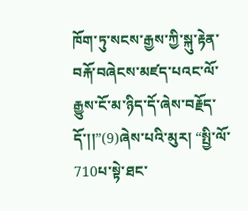ཁོག་ཏུ་སངས་རྒྱས་ཀྱི་སྐུ་རྟེན་བརྐོ་བཞེངས་མཛད་པའང་ལོ་རྒྱུས་ངོ་མ་ཉིད་དོ་ཞེས་བརྗོད་དོ་།།”(9)ཞེས་པའི་མུར། “སྤྱི་ལོ་710པ་སྟེ་ཐང་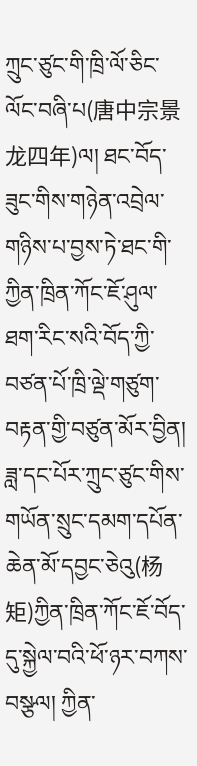ཀྲུང་ཙུང་གི་ཁྲི་ལོ་ཅིང་ལོང་བཞི་པ(唐中宗景龙四年)ལ། ཐང་བོད་ཟུང་གིས་གཉེན་འབྲེལ་གཉིས་པ་བྱས་ཏེ་ཐང་གི་ཀྱིན་ཁྲིན་ཀོང་ཇོ་ཤུལ་ཐག་རིང་སའི་བོད་ཀྱི་བཙན་པོ་ཁྲི་ལྡེ་གཙུག་བརྟན་གྱི་བཙུན་མོར་བྱིན།   ཟླ་དང་པོར་ཀྲུང་ཙུང་གིས་གཡོན་སྲུང་དམག་དཔོན་ཆེན་མོ་དབྱང་ཅེའུ(杨矩)ཀྱིན་ཁྲིན་ཀོང་ཇོ་བོད་དུ་སྐྱེལ་བའི་ཕོ་ཉར་བཀས་བསྩལ། ཀྱིན་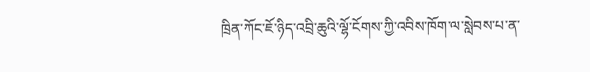ཁྲིན་ཀོང་ཇོ་ཉིད་འབྲི་ཆུའི་ལྷོ་ངོགས་ཀྱི་འབིས་ཁོག་ལ་སླེབས་པ་ན་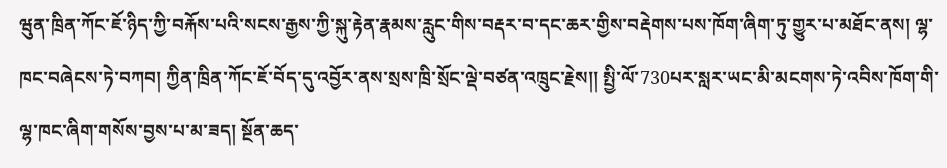ཝུན་ཁྲིན་ཀོང་ཇོ་ཉིད་ཀྱི་བརྐོས་པའི་སངས་རྒྱས་ཀྱི་སྐུ་རྟེན་རྣམས་རླུང་གིས་བརྡར་བ་དང་ཆར་གྱིས་བརྡེགས་པས་ཁོག་ཞིག་ཏུ་གྱུར་པ་མཐོང་ནས། ལྷ་ཁང་བཞེངས་ཏེ་བཀབ། ཀྱིན་ཁྲིན་ཀོང་ཇོ་བོད་དུ་འབྱོར་ནས་སྲས་ཁྲི་སྲོང་ལྡེ་བཙན་འཁྲུང་རྗེས།། སྤྱི་ལོ་730པར་སླར་ཡང་མི་མངགས་ཏེ་འབིས་ཁོག་གི་ལྷ་ཁང་ཞིག་གསོས་བྱས་པ་མ་ཟད། སྔོན་ཆད་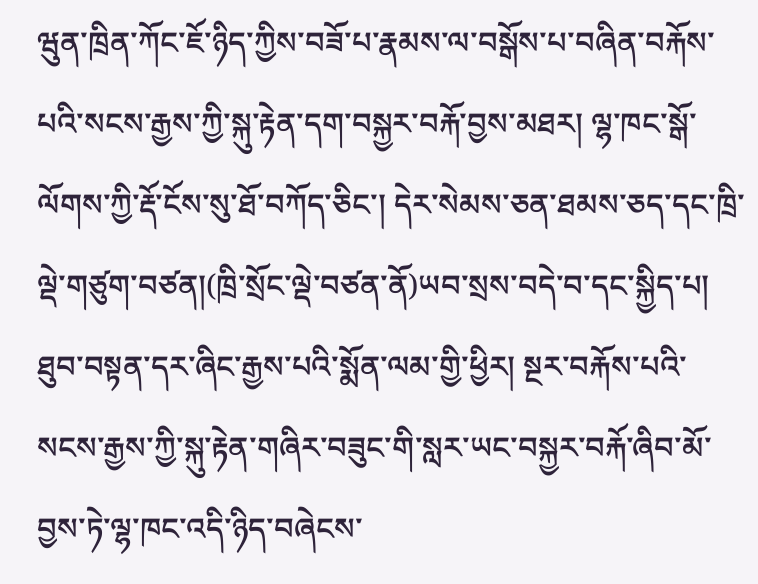ཝུན་ཁྲིན་ཀོང་ཇོ་ཉིད་ཀྱིས་བཟོ་པ་རྣམས་ལ་བསྒོས་པ་བཞིན་བརྐོས་པའི་སངས་རྒྱས་ཀྱི་སྐུ་རྟེན་དག་བསྐྱར་བརྐོ་བྱས་མཐར། ལྷ་ཁང་སྒོ་ལོགས་ཀྱི་རྡོ་ངོས་སུ་ཐོ་བཀོད་ཅིང་། དེར་སེམས་ཅན་ཐམས་ཅད་དང་ཁྲི་ལྡེ་གཙུག་བཙན།(ཁྲི་སྲོང་ལྡེ་བཙན་ནོ)ཡབ་སྲས་བདེ་བ་དང་སྐྱིད་པ། ཐུབ་བསྟན་དར་ཞིང་རྒྱས་པའི་སྨོན་ལམ་གྱི་ཕྱིར། སྔར་བརྐོས་པའི་སངས་རྒྱས་ཀྱི་སྐུ་རྟེན་གཞིར་བཟུང་གི་སླར་ཡང་བསྐྱར་བརྐོ་ཞིབ་མོ་བྱས་ཏེ་ལྷ་ཁང་འདི་ཉིད་བཞེངས་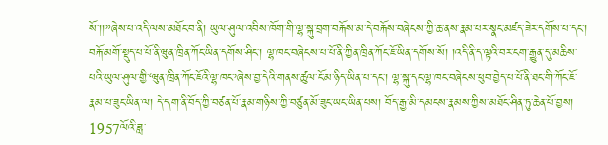སོ་།།”ཞེས་པ་འདི་ལས་མཐོང་བ་ནི། ཡུལ་ཤུལ་འབིས་ཁོག་གི་ལྷ་སྐུ་བྲག་བརྐོས་མ་དེ་བརྐོས་བཞེངས་ཀྱི་ཆ་ནས་རྣམ་པར་སྣང་མཛད་ཟེར་དགོས་པ་དང་།  བརྐོ་མགོ་སྡུད་པ་པོ་ནི་ཝུན་ཁྲིན་ཀོང་ཡིན་དགོས་ཤིང་། ལྷ་ཁང་བཞེངས་པ་པོ་ནི་ཀྱིན་ཁྲིན་ཀོང་ཇོ་ཡིན་དགོས་སོ། །འདི་ནི་ད་ལྟའི་བར་ངག་རྒྱུན་དུ་མཆིས་པའི་ཡུལ་ཤུལ་གྱི་‘ཝུན་ཁྲིན་ཀོང་ཇོའི་ལྷ་ཁང་’ཞེས་བྱ་དེའི་གནས་ཚུལ་ངོ་མ་ཉིད་ཡིན་པ་དང་། ལྷ་སྐུ་དང་ལྷ་ཁང་བཞེངས་ཕུབ་བྱེད་པ་པོ་ནི་ཐང་གི་ཀོང་ཇོ་རྣམ་པ་ཟུང་ཡིན་ལ། དེ་དག་ནི་བོད་ཀྱི་བཙན་པོ་རྣམ་གཉིས་ཀྱི་བཙུན་མོ་ཟུང་ཡང་ཡིན་པས། བོད་རྒྱ་མི་དམངས་རྣམས་ཀྱིས་མཐོང་ཤིན་ཏུ་ཆེན་པོ་བྱས། 1957ལོའི་ཟླ་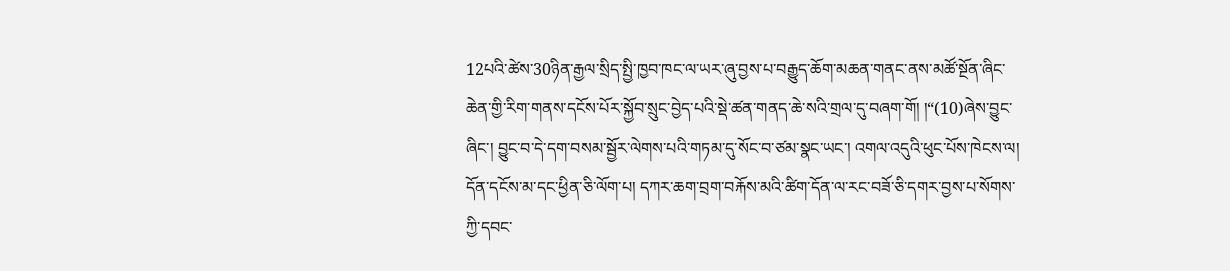12པའི་ཚེས་30ཉིན་རྒྱལ་སྲིད་སྤྱི་ཁྱབ་ཁང་ལ་ཡར་ཞུ་བྱས་པ་བརྒྱུད་ཆོག་མཆན་གནང་ནས་མཚོ་སྔོན་ཞིང་ཆེན་གྱི་རིག་གནས་དངོས་པོར་སྐྱོབ་སྲུང་བྱེད་པའི་སྡེ་ཚན་གནད་ཆེ་སའི་གྲལ་དུ་བཞག་གོ། །“(10)ཞེས་བྱུང་ཞིང་། བྱུང་བ་དེ་དག་བསམ་སྦྱོར་ལེགས་པའི་གཏམ་དུ་སོང་བ་ཙམ་སྣང་ཡང་། འགལ་འདུའི་ཕུང་པོས་ཁེངས་ལ། དོན་དངོས་མ་དང་ཕྱིན་ཅི་ལོག་པ། དཀར་ཆག་བྲག་བརྐོས་མའི་ཚིག་དོན་ལ་རང་བཟོ་ཅི་དགར་བྱས་པ་སོགས་ཀྱི་དབང་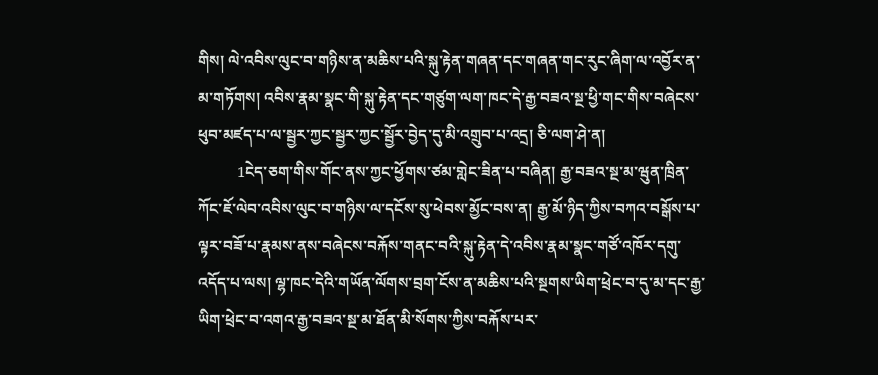གིས། ལེ་འབིས་ལུང་བ་གཉིས་ན་མཆིས་པའི་སྐུ་རྟེན་གཞན་དང་གཞན་གང་རུང་ཞིག་ལ་འབྱོར་ན་མ་གཏོགས། འབིས་རྣམ་སྣང་གི་སྐུ་རྟེན་དང་གཙུག་ལག་ཁང་དེ་རྒྱ་བཟའ་སྔ་ཕྱི་གང་གིས་བཞེངས་ཕུབ་མཛད་པ་ལ་སྦྱར་ཀྱང་སྦྱར་ཀྱང་སྦྱོར་བྱེད་དུ་མི་འགྲུབ་པ་འདྲ། ཅི་ལག་ཤེ་ན།
          1ངེད་ཅག་གིས་གོང་ནས་ཀྱང་ཕྱོགས་ཙམ་གླེང་ཟིན་པ་བཞིན། རྒྱ་བཟའ་སྔ་མ་ཝུན་ཁྲིན་ཀོང་ཇོ་ལེབ་འབིས་ལུང་བ་གཉིས་ལ་དངོས་སུ་ཕེབས་མྱོང་བས་ན། རྒྱ་མོ་ཉིད་ཀྱིས་བཀའ་བསྒོས་པ་ལྟར་བཟོ་པ་རྣམས་ནས་བཞེངས་བརྐོས་གནང་བའི་སྐུ་རྟེན་དེ་འབིས་རྣམ་སྣང་གཙོ་འཁོར་དགུ་འདོད་པ་ལས། ལྷ་ཁང་དེའི་གཡོན་ལོགས་བྲག་ངོས་ན་མཆིས་པའི་སྔགས་ཡིག་ཕྲེང་བ་དུ་མ་དང་རྒྱ་ཡིག་ཕྲེང་བ་འགའ་རྒྱ་བཟའ་སྔ་མ་ཐོན་མི་སོགས་ཀྱིས་བརྐོས་པར་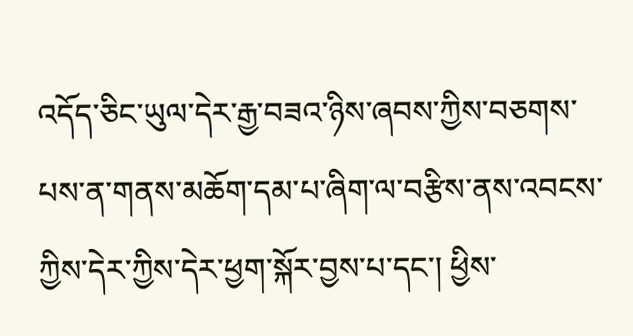འདོད་ཅིང་ཡུལ་དེར་རྒྱ་བཟའ་ཉིས་ཞབས་ཀྱིས་བཅགས་པས་ན་གནས་མཆོག་དམ་པ་ཞིག་ལ་བརྩིས་ནས་འབངས་ཀྱིས་དེར་ཀྱིས་དེར་ཕྱག་སྐོར་བྱས་པ་དང་། ཕྱིས་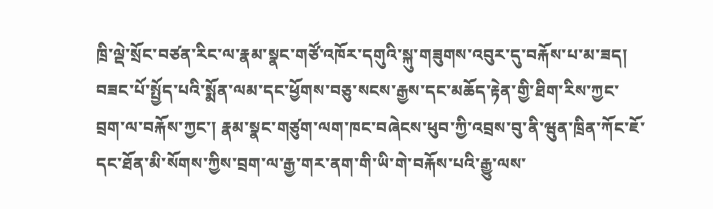ཁྲི་ལྡེ་སྲོང་བཙན་རིང་ལ་རྣམ་སྣང་གཙོ་འཁོར་དགུའི་སྐུ་གཟུགས་འབུར་དུ་བརྐོས་པ་མ་ཟད། བཟང་པོ་སྤྱོད་པའི་སྨོན་ལམ་དང་ཕྱོགས་བཅུ་སངས་རྒྱས་དང་མཆོད་རྟེན་གྱི་ཐིག་རིས་ཀྱང་བྲག་ལ་བརྐོས་ཀྱང་། རྣམ་སྣང་གཙུག་ལག་ཁང་བཞེངས་ཕུབ་ཀྱི་འབྲས་བུ་ནི་ཝུན་ཁྲིན་ཀོང་ཇོ་དང་ཐོན་མི་སོགས་ཀྱིས་བྲག་ལ་རྒྱ་གར་ནག་གི་ཡི་གེ་བརྐོས་པའི་རྒྱུ་ལས་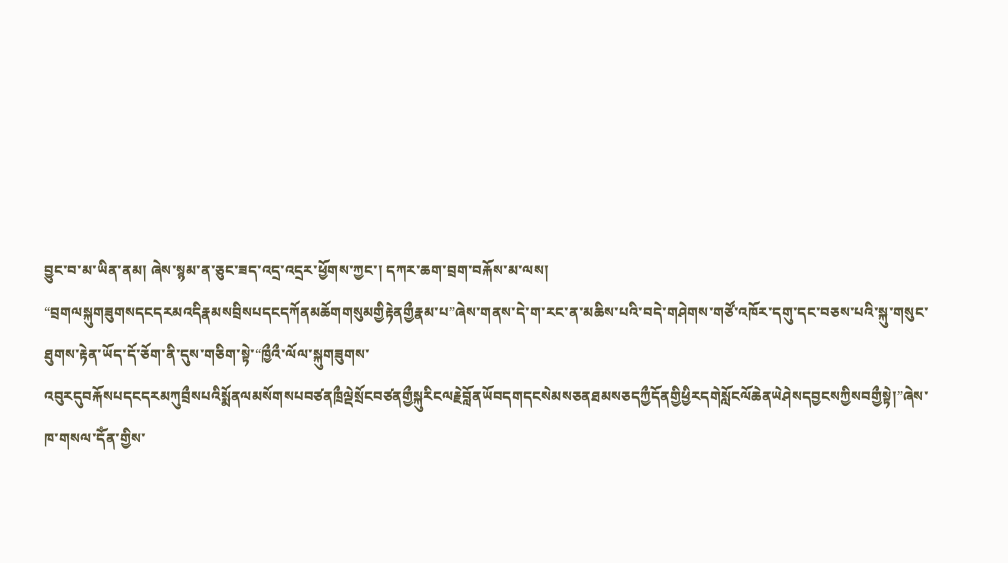བྱུང་བ་མ་ཡིན་ནམ། ཞེས་སྙམ་ན་ཅུང་ཟད་འདྲ་འདྲར་ཕྱོགས་ཀྱང་། དཀར་ཆག་བྲག་བརྐོས་མ་ལས། “བྲགལསྐུགཟུགསདངདརམའདིརྣམསབྲིསཔདངདཀོནམཆོགགསུམགྱིརྟེནགྱྀརྣམ་པ”ཞེས་གནས་དེ་ག་རང་ན་མཆིས་པའི་བདེ་གཤེགས་གཙོ་འཁོར་དགུ་དང་བཅས་པའི་སྐུ་གསུང་ཐུགས་རྟེན་ཡོད་དོ་ཅོག་ནི་དུས་གཅིག་སྟེ་“ཁྱྀའྀ་ལོལ་སྐུགཟུགས་འབུརདུབརྐོསཔདངདརམཀུབྲྀསཔའིསྨོནལམསོགསཔབཙནཁྲྀལྡེསྲོངབཙནགྱྀསྐུརིངལརྗེབློནཡོབདགདངསེམསཅནཐམསཅདཀྱྀདོནགྱིཕྱིརདགེསློངལོཆེནཡེཤེསདབྱངསཀྱིསབགྱྀསྟེ།”ཞེས་ཁ་གསལ་དོཾན་གྱིས་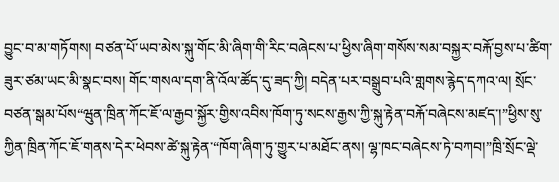བྱུང་བ་མ་གཏོགས། བཙན་པོ་ཡབ་མེས་སྐུ་གོང་མི་ཞིག་གི་རིང་བཞེངས་པ་ཕྱིས་ཞིག་གསོས་སམ་བསྐྱར་བརྐོ་བྱས་པ་ཚིག་ཟུར་ཙམ་ཡང་མི་སྣང་བས། གོང་གསལ་དག་ནི་འོལ་ཚོད་དུ་ཟད་ཀྱི། བདེན་པར་བསྒྲུབ་པའི་གླགས་རྙེད་དཀའ་ལ། སྲོང་བཙན་སྒམ་པོས“ཝུན་ཁྲིན་ཀོང་ཇོ་ལ་རྒྱབ་སྐྱོར་གྱིས་འབིས་ཁོག་ཏུ་སངས་རྒྱས་ཀྱི་སྐུ་རྟེན་བརྐོ་བཞེངས་མཛད་།”ཕྱིས་སུ་ཀྱིན་ཁྲིན་ཀོང་ཇོ་གནས་དེར་ཕེབས་ཚེ་སྐུ་རྟེན་“ཁོག་ཞིག་ཏུ་གྱུར་པ་མཐོང་ནས། ལྷ་ཁང་བཞེངས་ཏེ་བཀབ།”ཁྲི་སྲོང་ལྡེ་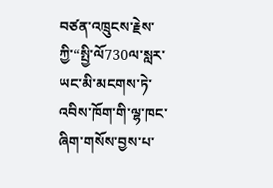བཙན་འཁྲུངས་རྗེས་ཀྱི་“སྤྱི་ལོ730ལ་སླར་ཡང་མི་མངགས་ཏེ་འབིས་ཁོག་གི་ལྷ་ཁང་ཞིག་གསོས་བྱས་པ་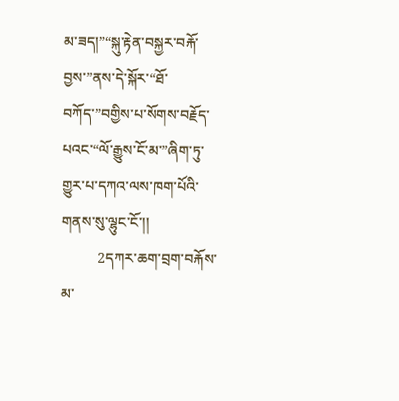མ་ཟད།”“སྐུ་རྟེན་བསྐྱར་བརྐོ་བྱས་”ནས་དེ་སྐོར་“ཐོ་བཀོད་”བགྱིས་པ་སོགས་བརྗོད་པའང་“ལོ་རྒྱུས་ངོ་མ་”ཞིག་ཏུ་གྱུར་པ་དཀའ་ལས་ཁག་པོའི་གནས་སུ་ལྷུང་ངོ་།།
          2དཀར་ཆག་བྲག་བརྐོས་མ་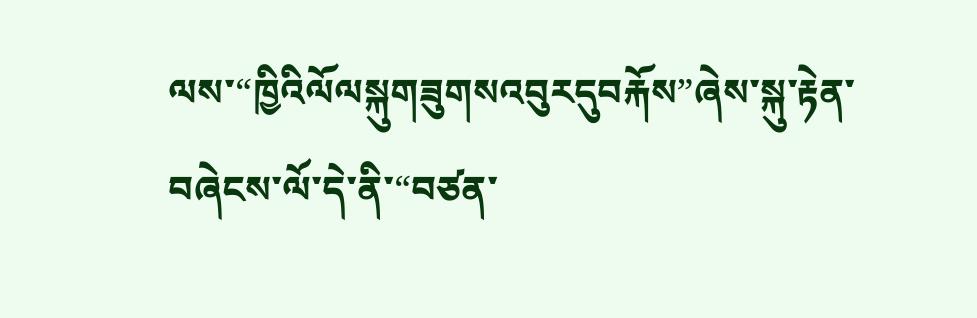ལས་“ཁྱིའིལོལསྐུགཟུགསའབུརདུབརྐོས”ཞེས་སྐུ་རྟེན་བཞེངས་ལོ་དེ་ནི་“བཙན་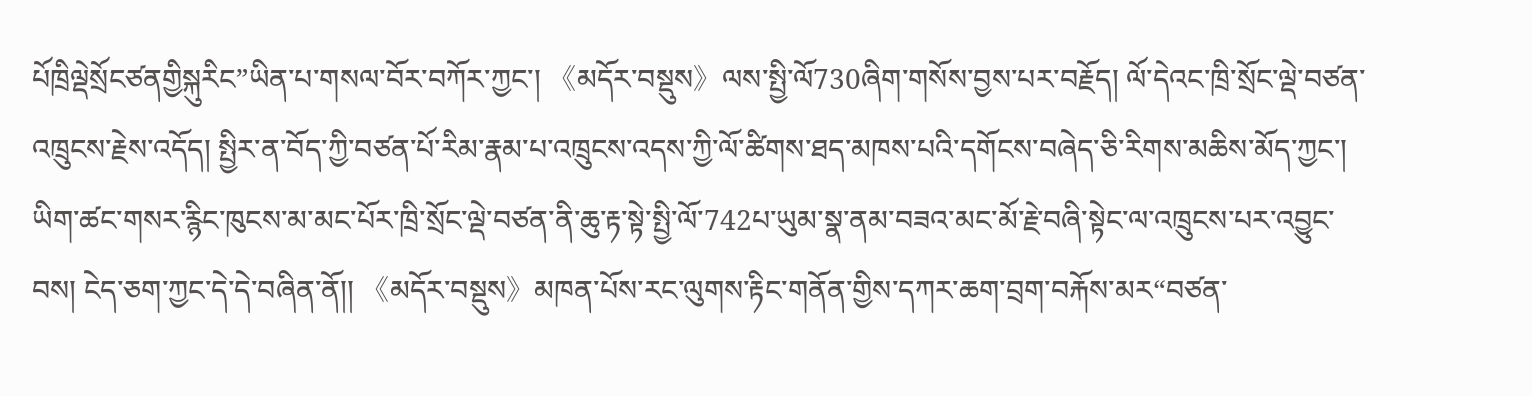པོཁྲིལྡེསྲོངཙནགྱིསྐུརིང”ཡིན་པ་གསལ་བོར་བཀོར་ཀྱང་། 《མདོར་བསྡུས》ལས་སྤྱི་ལོ730ཞིག་གསོས་བྱས་པར་བརྗོད། ལོ་དེའང་ཁྲི་སྲོང་ལྡེ་བཙན་འཁྲུངས་རྗེས་འདོད། སྤྱིར་ན་བོད་ཀྱི་བཙན་པོ་རིམ་རྣམ་པ་འཁྲུངས་འདས་ཀྱི་ལོ་ཚིགས་ཐད་མཁས་པའི་དགོངས་བཞེད་ཅི་རིགས་མཆིས་མོད་ཀྱང་། ཡིག་ཚང་གསར་རྙིང་ཁུངས་མ་མང་པོར་ཁྲི་སྲོང་ལྡེ་བཙན་ནི་ཆུ་རྟ་སྟེ་སྤྱི་ལོ་742པ་ཡུམ་སྣ་ནམ་བཟའ་མང་མོ་རྗེ་བཞི་སྟེང་ལ་འཁྲུངས་པར་འབྱུང་བས། ངེད་ཅག་ཀྱང་དེ་དེ་བཞིན་ནོ།། 《མདོར་བསྡུས》མཁན་པོས་རང་ལུགས་རྟིང་གནོན་གྱིས་དཀར་ཆག་བྲག་བརྐོས་མར“བཙན་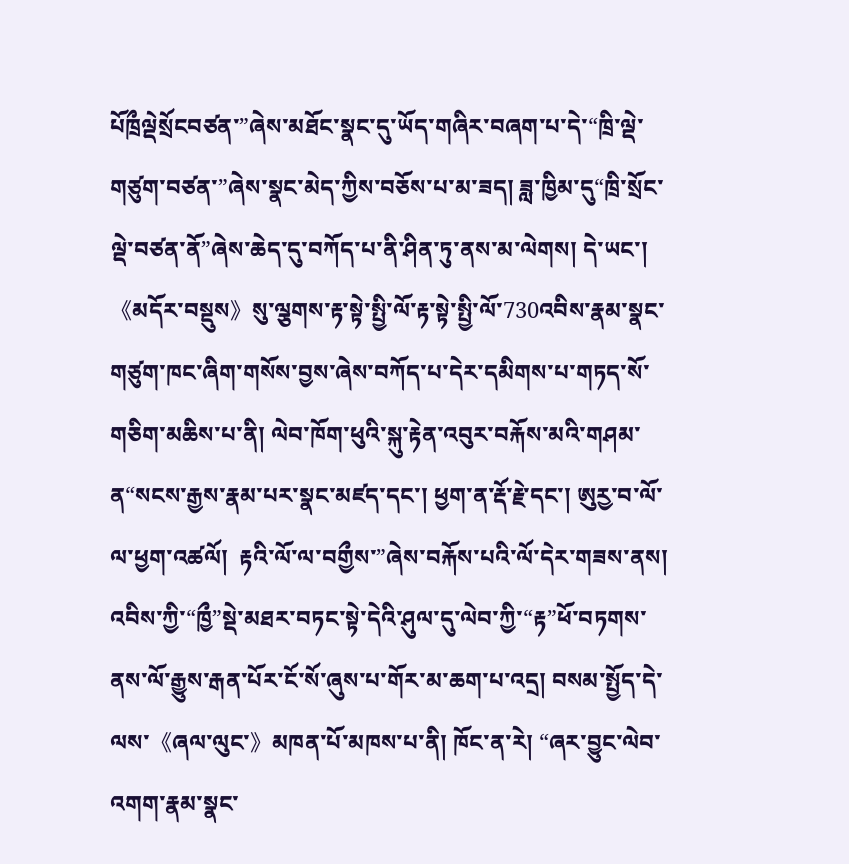པོཁྲྀལྡེསྲོངབཙན་”ཞེས་མཐོང་སྣང་དུ་ཡོད་གཞིར་བཞག་པ་དེ་“ཁྲི་ལྡེ་གཙུག་བཙན་”ཞེས་སྣང་མེད་ཀྱིས་བཅོས་པ་མ་ཟད། ཟླ་ཁྱིམ་དུ“ཁྲི་སྲོང་ལྡེ་བཙན་ནོ”ཞེས་ཆེད་དུ་བཀོད་པ་ནི་ཤིན་ཏུ་ནས་མ་ལེགས། དེ་ཡང་། 《མདོར་བསྡུས》སུ་ལྕགས་རྟ་སྟེ་སྤྱི་ལོ་རྟ་སྟེ་སྤྱི་ལོ་730འབིས་རྣམ་སྣང་གཙུག་ཁང་ཞིག་གསོས་བྱས་ཞེས་བཀོད་པ་དེར་དམིགས་པ་གཏད་སོ་གཅིག་མཆིས་པ་ནི། ལེབ་ཁོག་ཕུའི་སྐུ་རྟེན་འབུར་བརྐོས་མའི་གཤམ་ན“སངས་རྒྱས་རྣམ་པར་སྣང་མཛད་དང་། ཕྱག་ན་རྡོ་རྗེ་དང་། ཨུརྱ་བ་ལོ་ལ་ཕྱག་འཚལོ།  རྟའི་ལོ་ལ་བགྱྀས་”ཞེས་བརྐོས་པའི་ལོ་དེར་གཟས་ནས། འབིས་ཀྱི་“ཁྱྀ”སྡེ་མཐར་བཏང་སྟེ་དེའི་ཤུལ་དུ་ལེབ་ཀྱི་“རྟ”ཕོ་བཏགས་ནས་ལོ་རྒྱུས་རྒན་པོར་ངོ་སོ་ཞུས་པ་གོར་མ་ཆག་པ་འདྲ། བསམ་སྤྱོད་དེ་ལས་《ཞལ་ལུང་》མཁན་པོ་མཁས་པ་ནི། ཁོང་ན་རེ། “ཞར་བྱུང་ལེབ་འགག་རྣམ་སྣང་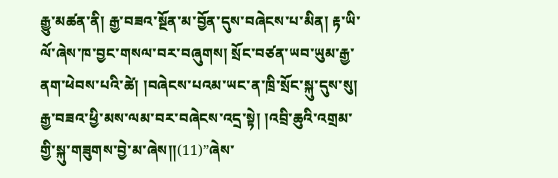རྒྱུ་མཚན་ནི། རྒྱ་བཟའ་སྔོན་མ་བྱོན་དུས་བཞེངས་པ་མིན། རྟ་ཡི་ལོ་ཞེས་ཁ་བྱང་གསལ་བར་བཞུགས། སྲོང་བཙན་ཡབ་ཡུམ་རྒྱ་ནག་ཕེབས་པའི་ཚེ། །བཞེངས་པའམ་ཡང་ན་ཁྲི་སྲོང་སྐུ་དུས་སུ། རྒྱ་བཟའ་ཕྱི་མས་ལམ་བར་བཞེངས་འདྲ་སྟེ། །འབྲི་ཆུའི་འགྲམ་གྱི་སྐུ་གཟུགས་བྱེ་མ་ཞེས།།(11)”ཞེས་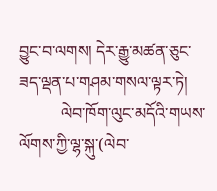བྱུང་བ་ལགས། དེར་རྒྱུ་མཚན་ཅུང་ཟད་ལྡན་པ་གཤམ་གསལ་ལྟར་ཏེ།
          ལེབ་ཁོག་ལུང་མདོའི་གཡས་ལོགས་ཀྱི་ལྷ་སྐུ་(ལེབ་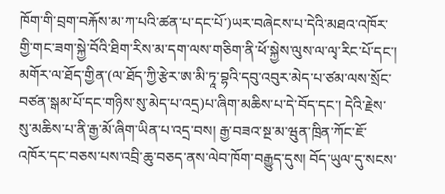ཁོག་གི་བྲག་བརྐོས་མ་ཀ་པའི་ཚན་པ་དང་པོ་)ཡར་བཞེངས་པ་དེའི་མཐའ་འཁོར་གྱི་གང་ཟག་སྐྱེ་བོའི་ཐིག་རིས་མ་དག་ལས་གཅིག་ནི་ཕོ་སྐྱེས་ལུས་ལ་ལྭ་རིང་པོ་དང་། མགོར་ལ་ཐོད་གྱིན་(ལ་ཐོད་ཀྱི་རྩེར་ཨ་མི་ཏཱ་བྷའི་དབུ་འབུར་མེད་པ་ཙམ་ལས་སྲོང་བཙན་སྒམ་པོ་དང་གཉིས་སུ་མེད་པ་འདྲ)པ་ཞིག་མཆིས་པ་དེ་བོད་དང་། དེའི་རྗེས་སུ་མཆིས་པ་ནི་རྒྱ་མོ་ཞིག་ཡིན་པ་འདྲ་བས། རྒྱ་བཟའ་སྔ་མ་ཝུན་ཁྲིན་ཀོང་ཇོ་འཁོར་དང་བཅས་པས་འབྲི་ཆུ་བཅད་ནས་ལེབ་ཁོག་བརྒྱུད་དུས། བོད་ཡུལ་དུ་སངས་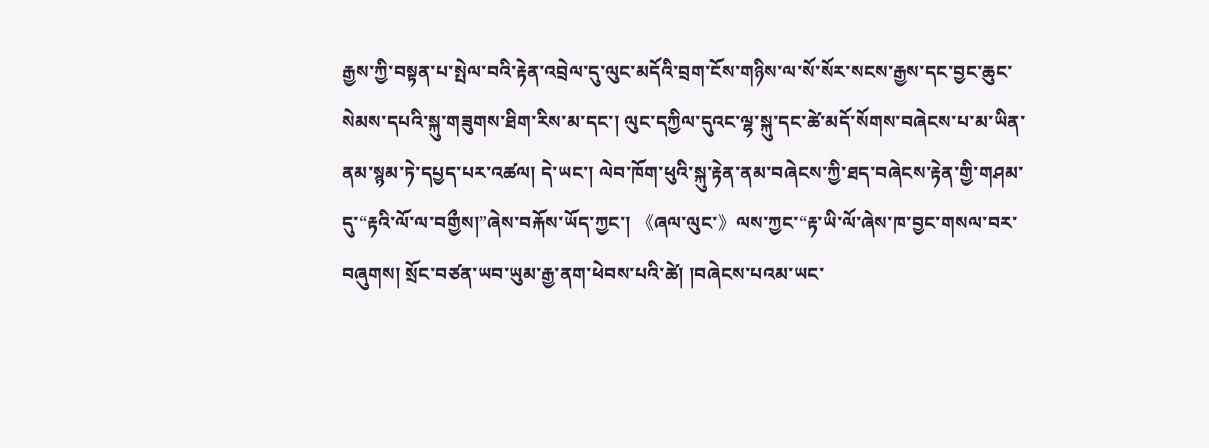རྒྱས་ཀྱི་བསྟན་པ་སྤེལ་བའི་རྟེན་འབྲེལ་དུ་ལུང་མདོའི་བྲག་ངོས་གཉིས་ལ་སོ་སོར་སངས་རྒྱས་དང་བྱང་ཆུང་སེམས་དཔའི་སྐུ་གཟུགས་ཐིག་རིས་མ་དང་། ལུང་དཀྱིལ་དུའང་ལྷ་སྐུ་དང་ཚེ་མདོ་སོགས་བཞེངས་པ་མ་ཡིན་ནམ་སྙམ་ཏེ་དཔྱད་པར་འཚལ། དེ་ཡང་། ལེབ་ཁོག་ཕུའི་སྐུ་རྟེན་ནམ་བཞེངས་ཀྱི་ཐད་བཞེངས་རྟེན་གྱི་གཤམ་དུ་“རྟའི་ལོ་ལ་བགྱྀས།”ཞེས་བརྐོས་ཡོད་ཀྱང་། 《ཞལ་ལུང་》ལས་ཀྱང་“རྟ་ཡི་ལོ་ཞེས་ཁ་བྱང་གསལ་བར་བཞུགས། སྲོང་བཙན་ཡབ་ཡུམ་རྒྱ་ནག་ཕེབས་པའི་ཚེ། །བཞེངས་པའམ་ཡང་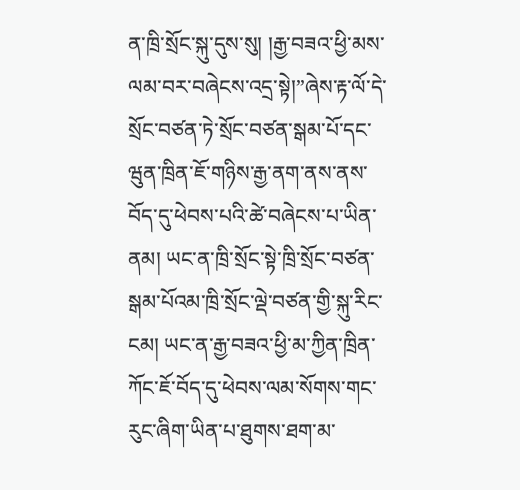ན་ཁྲི་སྲོང་སྐུ་དུས་སུ། །རྒྱ་བཟའ་ཕྱི་མས་ལམ་བར་བཞེངས་འདྲ་སྟེ།”ཞེས་རྟ་ལོ་དེ་སྲོང་བཙན་ཏེ་སྲོང་བཙན་སྒམ་པོ་དང་ཝུན་ཁྲིན་ཇོ་གཉིས་རྒྱ་ནག་ནས་ནས་བོད་དུ་ཕེབས་པའི་ཚེ་བཞེངས་པ་ཡིན་ནམ། ཡང་ན་ཁྲི་སྲོང་སྟེ་ཁྲི་སྲོང་བཙན་སྒམ་པོའམ་ཁྲི་སྲོང་ལྡེ་བཙན་གྱི་སྐུ་རིང་ངམ། ཡང་ན་རྒྱ་བཟའ་ཕྱི་མ་ཀྱིན་ཁྲིན་ཀོང་ཇོ་བོད་དུ་ཕེབས་ལམ་སོགས་གང་རུང་ཞིག་ཡིན་པ་ཐུགས་ཐག་མ་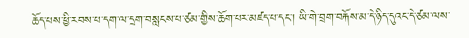ཆོད་པས་ཕྱི་རབས་པ་དག་ལ་དྲག་བསླངས་པ་ཙམ་གྱིས་ཆོག་པར་མཛད་པ་དང་། ཡི་གེ་བྲག་བརྐོས་མ་དེ་ཉིད་དུའང་དེ་ཙམ་ལས་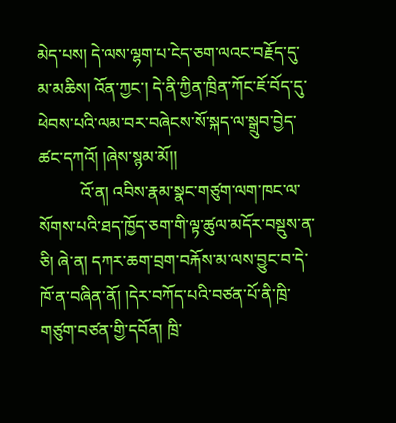མེད་པས། དེ་ལས་ལྷག་པ་ངེད་ཅག་ལའང་བརྗོད་དུ་མ་མཆིས། འོན་ཀྱང་། དེ་ནི་ཀྱིན་ཁྲིན་ཀོང་ཇོ་བོད་དུ་ཕེབས་པའི་ལམ་བར་བཞེངས་སོ་སྐད་ལ་སྒྲུབ་བྱེད་ཚང་དཀའོ། །ཞེས་སྙམ་མོ།།
          འོ་ན། འབིས་རྣམ་སྣང་གཙུག་ལག་ཁང་ལ་སོགས་པའི་ཐད་ཁྱོད་ཅག་གི་ལྟ་ཚུལ་མདོར་བསྡུས་ན་ཅི། ཞེ་ན། དཀར་ཆག་བྲག་བརྐོས་མ་ལས་བྱུང་བ་དེ་ཁོ་ན་བཞིན་ནོ། །དེར་བཀོད་པའི་བཙན་པོ་ནི་ཁྲི་གཙུག་བཙན་གྱི་དབོན། ཁྲི་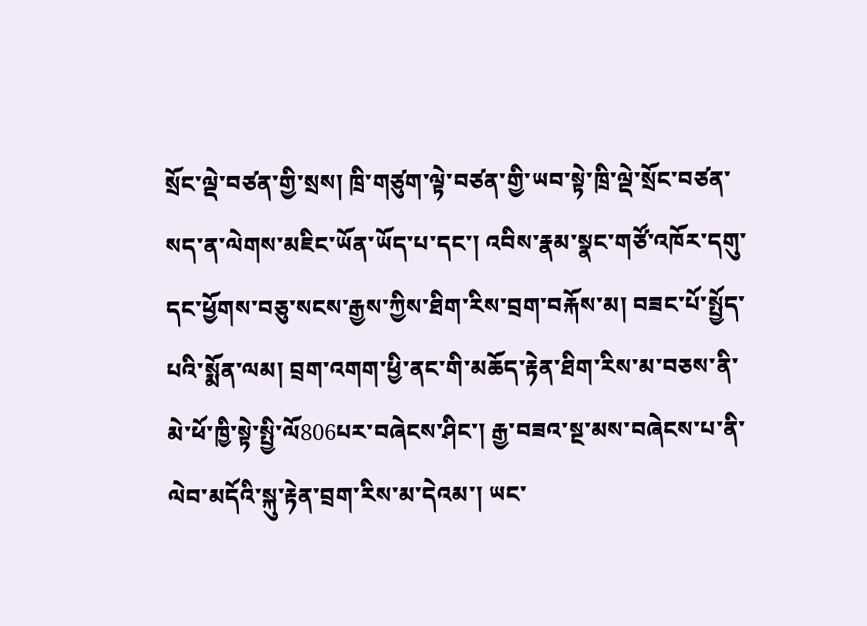སྲོང་ལྡེ་བཙན་གྱི་སྲས། ཁྲི་གཙུག་ལྟེ་བཙན་གྱི་ཡབ་སྟེ་ཁྲི་ལྡེ་སྲོང་བཙན་སད་ན་ལེགས་མཇིང་ཡོན་ཡོད་པ་དང་། འབིས་རྣམ་སྣང་གཙོ་འཁོར་དགུ་དང་ཕྱོགས་བཅུ་སངས་རྒྱས་ཀྱིས་ཐིག་རིས་བྲག་བརྐོས་མ། བཟང་པོ་སྤྱོད་པའི་སྨོན་ལམ། བྲག་འགག་ཕྱི་ནང་གི་མཆོད་རྟེན་ཐིག་རིས་མ་བཅས་ནི་མེ་ཕོ་ཁྱི་སྟེ་སྤྱི་ལོ806པར་བཞེངས་ཤིང་། རྒྱ་བཟའ་སྔ་མས་བཞེངས་པ་ནི་ལེབ་མདོའི་སྐུ་རྟེན་བྲག་རིས་མ་དེའམ་། ཡང་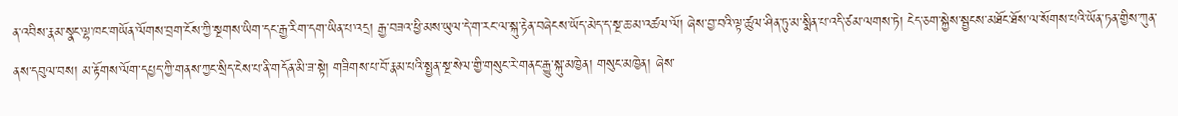ན་འབིས་རྣམ་སྣང་ལྷ་ཁང་གཡོན་ལོགས་བྲག་ངོས་ཀྱི་སྔགས་ཡིག་དང་རྒྱ་རིག་དག་ཡིན་པ་འདྲ། རྒྱ་བཟའ་ཕྱི་མས་ཡུལ་དེ་ག་རང་ལ་སྐུ་རྟེན་བཞེངས་ཡོད་མེད་ད་སྔ་ཆ་མ་འཚལ་ལོ། ཞེས་བྱ་བའི་ལྟ་ཚུལ་ཤིན་ཏུ་མ་སྨིན་པ་འདི་ཙམ་ལགས་ཏེ། ངེད་ཅག་སྐྱེས་སྦྱངས་མཐོང་ཐོས་ལ་སོགས་པའི་ཡོན་ཏན་གྱིས་ཀུན་ནས་དབུལ་བས། མ་རྟོགས་ལོག་དཔྱད་ཀྱི་གནས་ཀྱང་སྲིད་ངེས་པ་ནི་གདོན་མི་ཟ་སྟེ། གཟིགས་པ་བོ་རྣམ་པའི་སྤྱན་སྔ་སེལ་གྱི་གསུང་རེ་གནང་རྒྱུ་སྐུ་མཁྱེན། གསུང་མཁྱེན། ཞེས་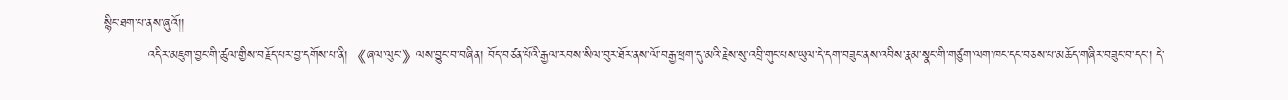སྙིང་ཐག་པ་ནས་ཞུའོ།།
          འདིར་མཇུག་བྱང་གི་ཚུལ་གྱིས་བརྗོད་པར་བྱ་དགོས་པ་ནི། 《ཞལ་ལུང་》ལས་བྱུང་བ་བཞིན། བོད་བཙན་པོའི་རྒྱལ་རབས་སིལ་བུར་ཐོར་ནས་ལོ་བརྒྱ་ཕྲག་དུ་མའི་རྗེས་སུ་འབྲི་གུང་པས་ཡུལ་དེ་དག་བཟུང་ནས་འབིས་རྣམ་སྣང་གི་གཙུག་ལག་ཁང་དང་བཅས་པ་མཆོད་གཞིར་བཟུང་བ་དང་། དེ་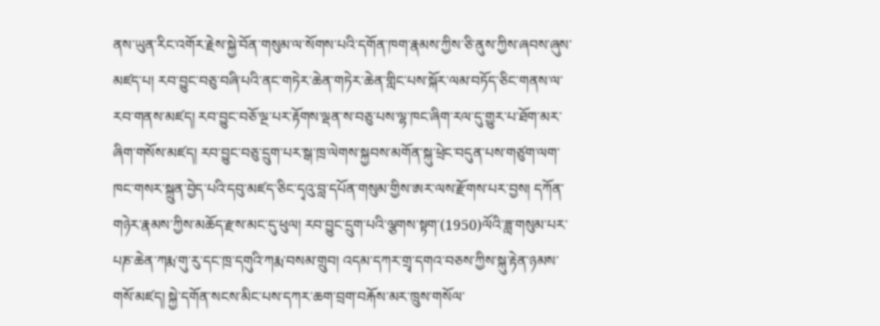ནས་ཡུན་རིང་འགོར་རྗེས་སྐྱེ་བོན་གསུམ་ལ་སོགས་པའི་དགོན་ཁག་རྣམས་ཀྱིས་ཅི་ནུས་ཀྱིས་ཞབས་ཞུས་མཛད་པ། རབ་བྱུང་བཅུ་བཞི་པའི་ནང་གཏེར་ཆེན་གཏེར་ཆེན་གླིང་པས་སྐོར་ལམ་བཏོད་ཅིང་གནས་ལ་རབ་གནས་མཛད། རབ་བྱུང་བཅོ་ལྔ་པར་རྟོགས་ལྡན་ས་བཅུ་པས་ལྷ་ཁང་ཞིག་རལ་དུ་གྱུར་པ་ཐོག་མར་ཞིག་གསོས་མཛད། རབ་བྱུང་བཅུ་དྲུག་པར་སྒ་ཁྲ་ལེགས་སྐྱབས་མགོན་སྐུ་ཕྲེང་བདུན་པས་གཙུག་ལག་ཁང་གསར་སྐྲུན་བྱེད་པའི་དབུ་མཛད་ཅིང་དྭའུ་བླ་དཔོན་གསུམ་གྱིས་ཨར་ལས་རྫོགས་པར་བྱས། དཀོན་གཉེར་རྣམས་ཀྱིས་མཆོད་རྫས་མང་དུ་ཕུལ། རབ་བྱུང་དྲུག་པའི་ལྕགས་སྟག་(1950)ལོའི་ཟླ་གསུམ་པར་པཎ་ཆེན་ཀརྨ་གུ་རུ་དང་ཁྲ་དགུའི་ཀརྨ་བསམ་གྲུབ། འདམ་དཀར་གྲྭ་དགའ་བཅས་ཀྱིས་སྐུ་རྟེན་ཉམས་གསོ་མཛད། སྐྱེ་དགོན་སངས་མིང་པས་དཀར་ཆག་བྲག་བརྐོས་མར་ཁྲུས་གསོལ་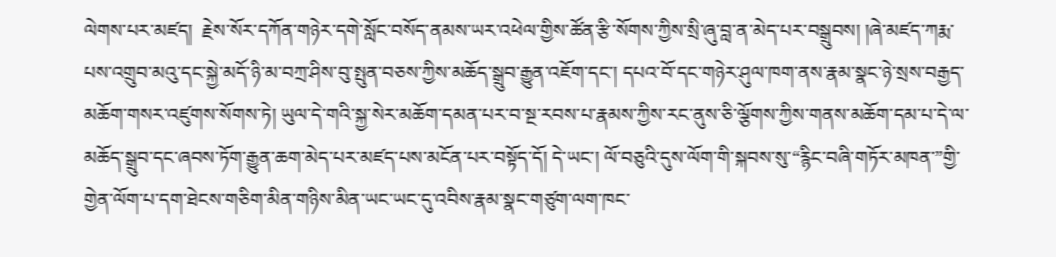ལེགས་པར་མཛད།  རྗེས་སོར་དཀོན་གཉེར་དགེ་སློང་བསོད་ནམས་ཡར་འཕེལ་གྱིས་ཚོན་རྩི་སོགས་ཀྱིས་སྲི་ཞུ་བླ་ན་མེད་པར་བསྒྲུབས། །ཞེ་མཛད་ཀརྨ་པས་འགྲུབ་མའུ་དང་སྐྱེ་མདོ་ཉི་མ་བཀྲ་ཤིས་བུ་སྤུན་བཅས་ཀྱིས་མཆོད་སྒྲུབ་རྒྱུན་འཇོག་དང་། དཔའ་བོ་དང་གཉེར་ཤུལ་ཁག་ནས་རྣམ་སྣང་ཉེ་སྲས་བརྒྱད་མཆོག་གསར་འཛུགས་སོགས་ཏེ། ཡུལ་དེ་གའི་སྐྱ་སེར་མཆོག་དམན་པར་བ་སྔ་རབས་པ་རྣམས་ཀྱིས་རང་ནུས་ཅི་ལྕོགས་ཀྱིས་གནས་མཆོག་དམ་པ་དེ་ལ་མཆོད་སྒྲུབ་དང་ཞབས་ཏོག་རྒྱུན་ཆག་མེད་པར་མཛད་པས་མངོན་པར་བསྟོད་དོ། དེ་ཡང་། ལོ་བཅུའི་དུས་ལོག་གི་སྐབས་སུ་“རྙིང་བཞི་གཏོར་མཁན་”གྱི་གྱེན་ལོག་པ་དག་ཐེངས་གཅིག་མིན་གཉིས་མིན་ཡང་ཡང་དུ་འབིས་རྣམ་སྣང་གཙུག་ལག་ཁང་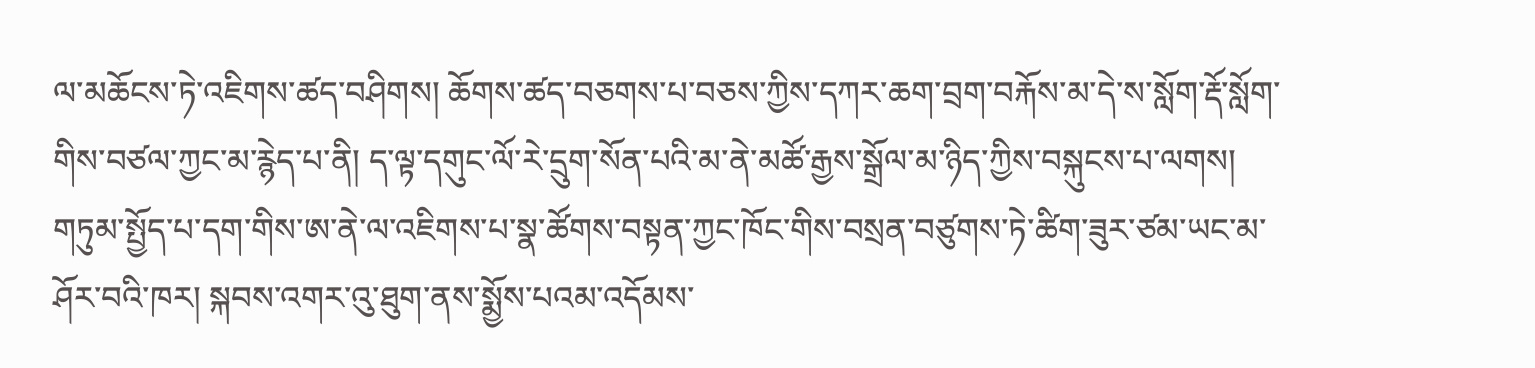ལ་མཆོངས་ཏེ་འཇིགས་ཚད་བཤིགས། ཆོགས་ཚད་བཅགས་པ་བཅས་ཀྱིས་དཀར་ཆག་བྲག་བརྐོས་མ་དེ་ས་སློག་རྡོ་སློག་གིས་བཙལ་ཀྱང་མ་རྙེད་པ་ནི། ད་ལྟ་དགུང་ལོ་རེ་དྲུག་སོན་པའི་མ་ནེ་མཚོ་རྒྱས་སྒྲོལ་མ་ཉིད་ཀྱིས་བསྐུངས་པ་ལགས། གཏུམ་སྤྱོད་པ་དག་གིས་ཨ་ནེ་ལ་འཇིགས་པ་སྣ་ཚོགས་བསྟན་ཀྱང་ཁོང་གིས་བསྲན་བཙུགས་ཏེ་ཚིག་ཟུར་ཙམ་ཡང་མ་ཤོར་བའི་ཁར། སྐབས་འགར་འུ་ཐུག་ནས་སྨྱོས་པའམ་འདོམས་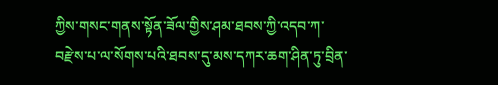ཀྱིས་གསང་གནས་སྟོན་ཟོལ་གྱིས་ཤམ་ཐབས་ཀྱི་འདབ་ཀ་བརྫེས་པ་ལ་སོགས་པའི་ཐབས་དུ་མས་དཀར་ཆག་ཤིན་ཏུ་བྲིན་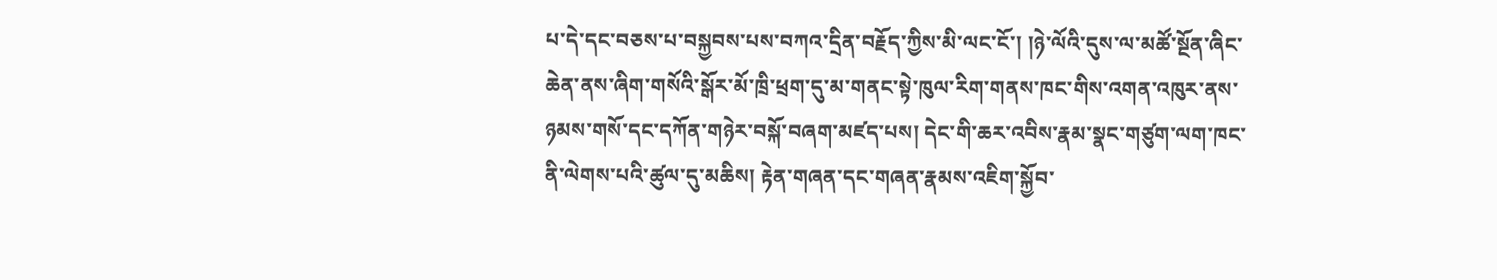པ་དེ་དང་བཅས་པ་བསྐྱབས་པས་བཀའ་དྲིན་བརྗོད་ཀྱིས་མི་ལང་ངོ་། །ཉེ་ལོའི་དུས་ལ་མཚོ་སྔོན་ཞིང་ཆེན་ནས་ཞིག་གསོའི་སྒོར་མོ་ཁྲི་ཕྲག་དུ་མ་གནང་སྟེ་ཁུལ་རིག་གནས་ཁང་གིས་འགན་འཁུར་ནས་ཉམས་གསོ་དང་དཀོན་གཉེར་བསྐོ་བཞག་མཛད་པས། དེང་གི་ཆར་འབིས་རྣམ་སྣང་གཙུག་ལག་ཁང་ནི་ལེགས་པའི་ཚུལ་དུ་མཆིས། རྟེན་གཞན་དང་གཞན་རྣམས་འཇིག་སྐྱོབ་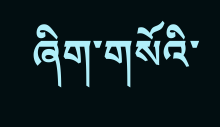ཞིག་གསོའི་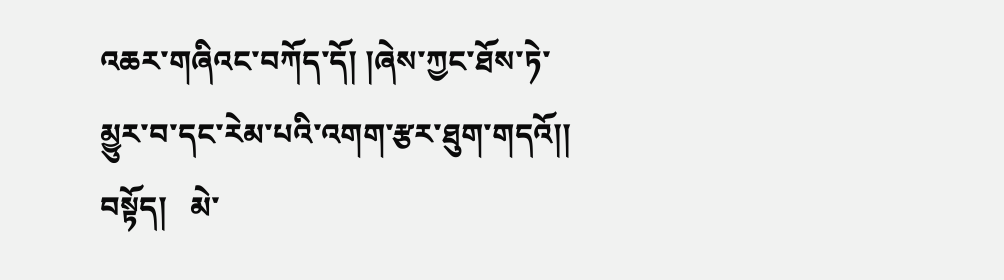འཆར་གཞིའང་བཀོད་དོ། །ཞེས་ཀྱང་ཐོས་ཏེ་མྱུར་བ་དང་རེམ་པའི་འགག་རྩར་ཐུག་གདའོ།།
བསྟོད།   མེ་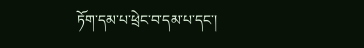ཏོག་དམ་པ་ཕྲེང་བ་དམ་པ་དང་།